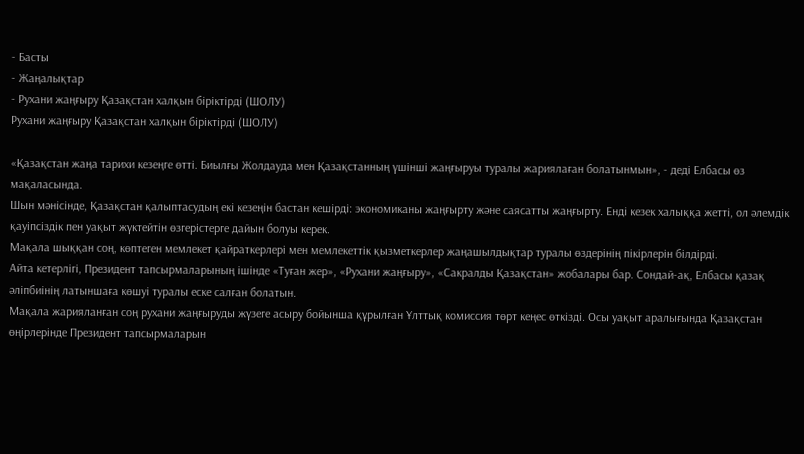- Басты
- Жаңалықтар
- Рухани жаңғыру Қазақстан халқын біріктірді (ШОЛУ)
Рухани жаңғыру Қазақстан халқын біріктірді (ШОЛУ)

«Қазақстан жаңа тарихи кезеңге өтті. Биылғы Жолдауда мен Қазақстанның үшінші жаңғыруы туралы жариялаған болатынмын», - деді Елбасы өз мақаласында.
Шын мәнісінде, Қазақстан қалыптасудың екі кезеңін бастан кешірді: экономиканы жаңғырту және саясатты жаңғырту. Енді кезек халыққа жетті, ол әлемдік қауіпсіздік пен уақыт жүктейтін өзгерістерге дайын болуы керек.
Мақала шыққан соң, көптеген мемлекет қайраткерлері мен мемлекеттік қызметкерлер жаңашылдықтар туралы өздерінің пікірлерін білдірді.
Айта кетерлігі, Президент тапсырмаларының ішінде «Туған жер», «Рухани жаңғыру», «Сакралды Қазақстан» жобалары бар. Сондай-ақ, Елбасы қазақ әліпбиінің латыншаға көшуі туралы еске салған болатын.
Мақала жарияланған соң рухани жаңғыруды жүзеге асыру бойынша құрылған Ұлттық комиссия төрт кеңес өткізді. Осы уақыт аралығында Қазақстан өңірлерінде Президент тапсырмаларын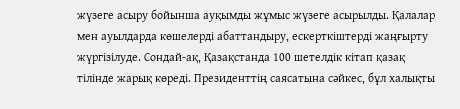жүзеге асыру бойынша ауқымды жұмыс жүзеге асырылды. Қалалар мен ауылдарда көшелерді абаттандыру, ескерткіштерді жаңғырту жүргізілуде. Сондай-ақ, Қазақстанда 100 шетелдік кітап қазақ тілінде жарық көреді. Президенттің саясатына сәйкес, бұл халықты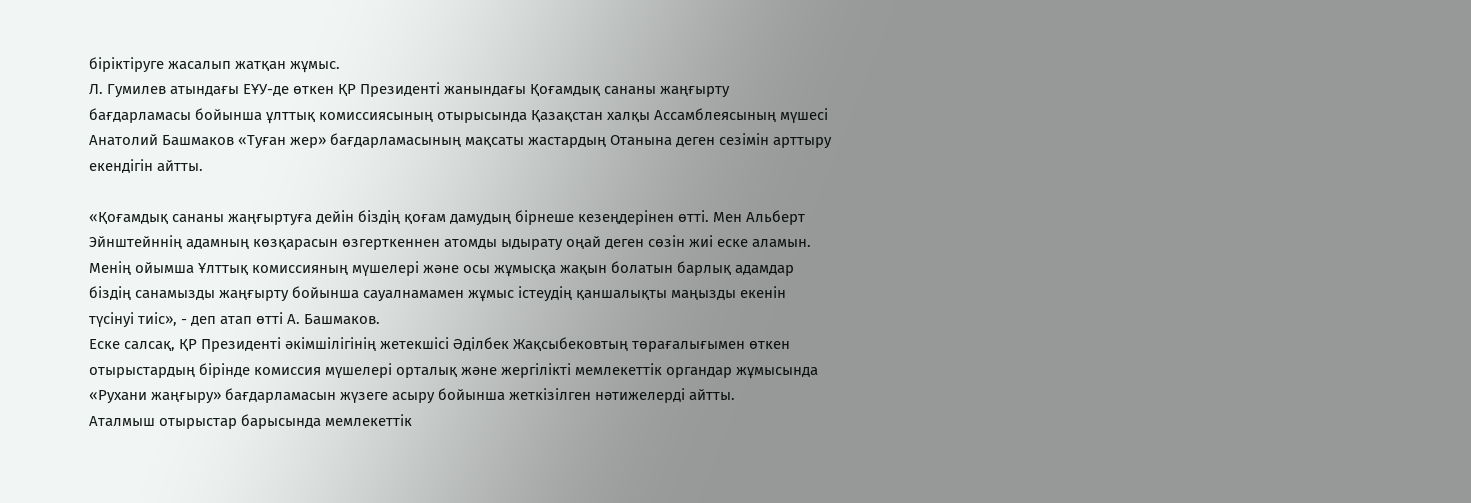біріктіруге жасалып жатқан жұмыс.
Л. Гумилев атындағы ЕҰУ-де өткен ҚР Президенті жанындағы Қоғамдық сананы жаңғырту бағдарламасы бойынша ұлттық комиссиясының отырысында Қазақстан халқы Ассамблеясының мүшесі Анатолий Башмаков «Туған жер» бағдарламасының мақсаты жастардың Отанына деген сезімін арттыру екендігін айтты.

«Қоғамдық сананы жаңғыртуға дейін біздің қоғам дамудың бірнеше кезеңдерінен өтті. Мен Альберт Эйнштейннің адамның көзқарасын өзгерткеннен атомды ыдырату оңай деген сөзін жиі еске аламын. Менің ойымша Ұлттық комиссияның мүшелері және осы жұмысқа жақын болатын барлық адамдар біздің санамызды жаңғырту бойынша сауалнамамен жұмыс істеудің қаншалықты маңызды екенін түсінуі тиіс», - деп атап өтті А. Башмаков.
Еске салсақ, ҚР Президенті әкімшілігінің жетекшісі Әділбек Жақсыбековтың төрағалығымен өткен отырыстардың бірінде комиссия мүшелері орталық және жергілікті мемлекеттік органдар жұмысында «Рухани жаңғыру» бағдарламасын жүзеге асыру бойынша жеткізілген нәтижелерді айтты.
Аталмыш отырыстар барысында мемлекеттік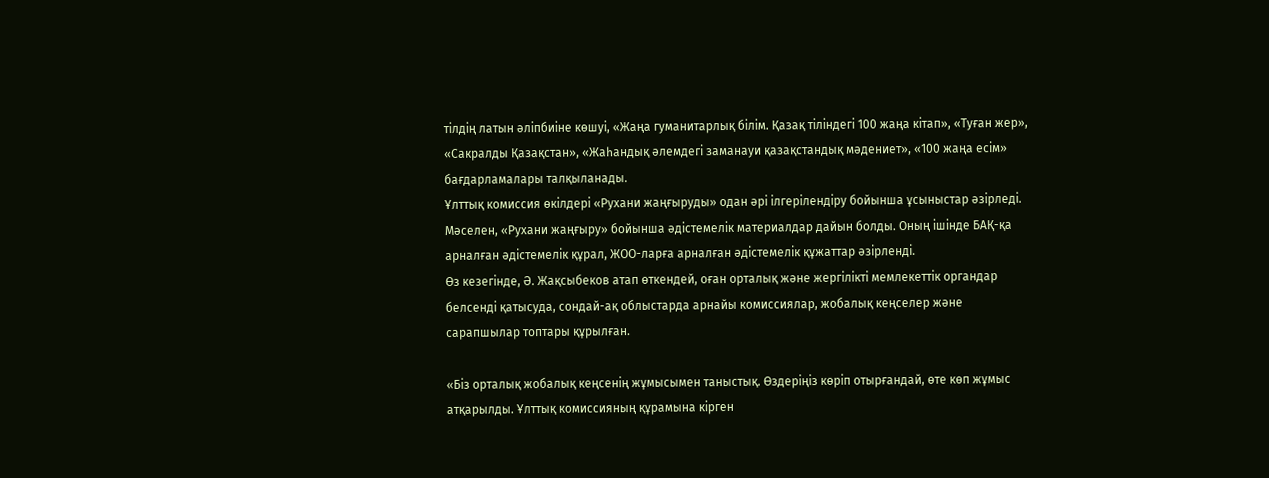тілдің латын әліпбиіне көшуі, «Жаңа гуманитарлық білім. Қазақ тіліндегі 100 жаңа кітап», «Туған жер», «Сакралды Қазақстан», «Жаһандық әлемдегі заманауи қазақстандық мәдениет», «100 жаңа есім» бағдарламалары талқыланады.
Ұлттық комиссия өкілдері «Рухани жаңғыруды» одан әрі ілгерілендіру бойынша ұсыныстар әзірледі. Мәселен, «Рухани жаңғыру» бойынша әдістемелік материалдар дайын болды. Оның ішінде БАҚ-қа арналған әдістемелік құрал, ЖОО-ларға арналған әдістемелік құжаттар әзірленді.
Өз кезегінде, Ә. Жақсыбеков атап өткендей, оған орталық және жергілікті мемлекеттік органдар белсенді қатысуда, сондай-ақ облыстарда арнайы комиссиялар, жобалық кеңселер және сарапшылар топтары құрылған.

«Біз орталық жобалық кеңсенің жұмысымен таныстық. Өздеріңіз көріп отырғандай, өте көп жұмыс атқарылды. Ұлттық комиссияның құрамына кірген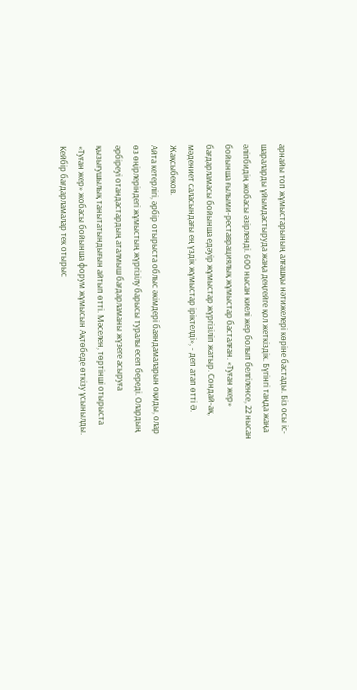арнайы топ жұмыстарының алғашқы нәтижелері көріне бастады. Біз осы іс-шараларды ұйымдастыруда жаңа деңгейге қол жеткіздік. Бүгінгі таңда жаңа әліпбидің жобасы әзірленді. 600 нысан киелі жер болып белгіленсе, 22 нысан бойынша ғылыми-реставрациялық жұмыстар басталған. «Туған жер» бағдарламасы бойынша едәуір жұмыстар жүргізіліп жатыр. Сондай-ақ, мәдениет саласындағы ең үздік жұмыстар іріктелді», - деп атап өтті Ә. Жақсыбеков.
Айта кетерлігі, әрбір отырыста облыс әкімдері баяндамаларын оқиды, олар өз өңірлеріндегі жұмыстың жүргізілу барысы туралы есеп береді. Олардың әрбіреуі отандастардың аталмыш бағдарламаны жүзеге асыруға қызығушылық танытатындығын айтып өтті. Мәселен, төртінші отырыста «Туған жер» жобасы бойынша форум жұмысын Ақтөбеде өткізу ұсынылды.
Кейбір бағдарламалар тек отырыс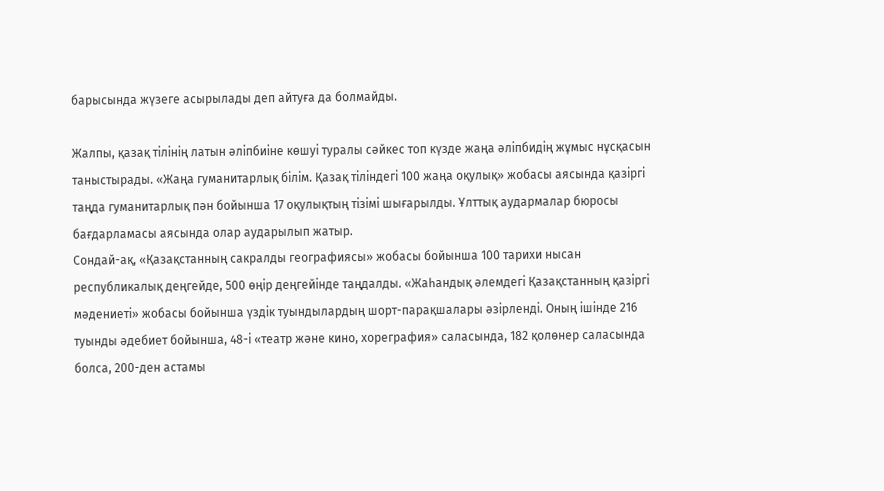барысында жүзеге асырылады деп айтуға да болмайды.

Жалпы, қазақ тілінің латын әліпбиіне көшуі туралы сәйкес топ күзде жаңа әліпбидің жұмыс нұсқасын таныстырады. «Жаңа гуманитарлық білім. Қазақ тіліндегі 100 жаңа оқулық» жобасы аясында қазіргі таңда гуманитарлық пән бойынша 17 оқулықтың тізімі шығарылды. Ұлттық аудармалар бюросы бағдарламасы аясында олар аударылып жатыр.
Сондай-ақ, «Қазақстанның сакралды географиясы» жобасы бойынша 100 тарихи нысан республикалық деңгейде, 500 өңір деңгейінде таңдалды. «Жаһандық әлемдегі Қазақстанның қазіргі мәдениеті» жобасы бойынша үздік туындылардың шорт-парақшалары әзірленді. Оның ішінде 216 туынды әдебиет бойынша, 48-і «театр және кино, хореграфия» саласында, 182 қолөнер саласында болса, 200-ден астамы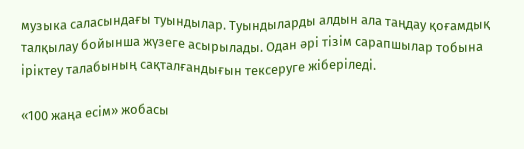музыка саласындағы туындылар. Туындыларды алдын ала таңдау қоғамдық талқылау бойынша жүзеге асырылады. Одан әрі тізім сарапшылар тобына іріктеу талабының сақталғандығын тексеруге жіберіледі.

«100 жаңа есім» жобасы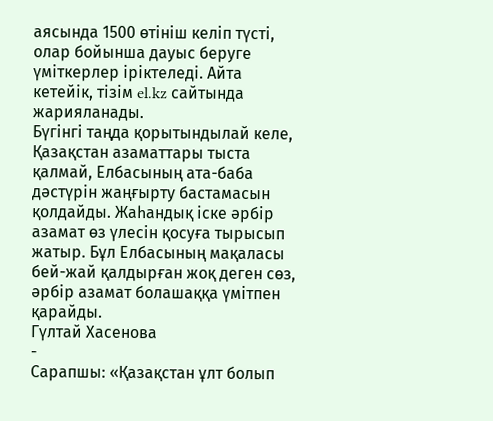аясында 1500 өтініш келіп түсті, олар бойынша дауыс беруге үміткерлер іріктеледі. Айта кетейік, тізім el.kz сайтында жарияланады.
Бүгінгі таңда қорытындылай келе, Қазақстан азаматтары тыста қалмай, Елбасының ата-баба дәстүрін жаңғырту бастамасын қолдайды. Жаһандық іске әрбір азамат өз үлесін қосуға тырысып жатыр. Бұл Елбасының мақаласы бей-жай қалдырған жоқ деген сөз, әрбір азамат болашаққа үмітпен қарайды.
Гүлтай Хасенова
-
Сарапшы: «Қазақстан ұлт болып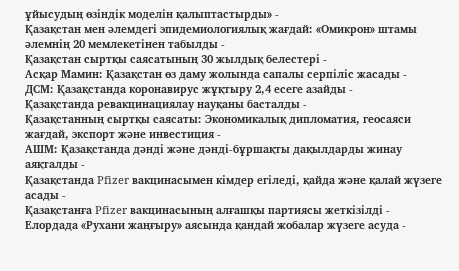ұйысудың өзіндік моделін қалыптастырды» -
Қазақстан мен әлемдегі эпидемиологиялық жағдай: «Омикрон» штамы әлемнің 20 мемлекетінен табылды -
Қазақстан сыртқы саясатының 30 жылдық белестері -
Асқар Мамин: Қазақстан өз даму жолында сапалы серпіліс жасады -
ДСМ: Қазақстанда коронавирус жұқтыру 2,4 есеге азайды -
Қазақстанда ревакцинациялау науқаны басталды -
Қазақстанның сыртқы саясаты: Экономикалық дипломатия, геосаяси жағдай, экспорт және инвестиция -
АШМ: Қазақстанда дәнді және дәнді-бұршақты дақылдарды жинау аяқталды -
Қазақстанда Pfizer вакцинасымен кімдер егіледі, қайда және қалай жүзеге асады -
Қазақстанға Pfizer вакцинасының алғашқы партиясы жеткізілді -
Елордада «Рухани жаңғыру» аясында қандай жобалар жүзеге асуда -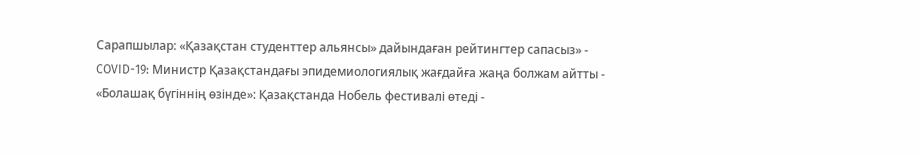Сарапшылар: «Қазақстан студенттер альянсы» дайындаған рейтингтер сапасыз» -
COVID-19: Министр Қазақстандағы эпидемиологиялық жағдайға жаңа болжам айтты -
«Болашақ бүгіннің өзінде»: Қазақстанда Нобель фестивалі өтеді -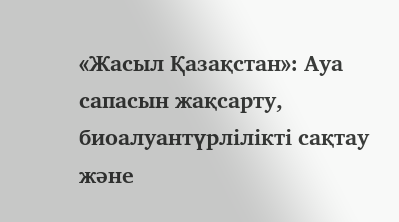«Жасыл Қазақстан»: Ауа сапасын жақсарту, биоалуантүрлілікті сақтау және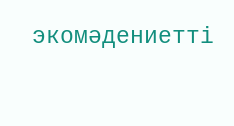экомәдениетті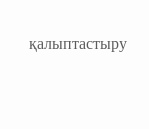қалыптастыру